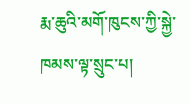རྨ་ཆུའི་མགོ་ཁུངས་ཀྱི་སྐྱེ་ཁམས་ལྟ་སྲུང་པ།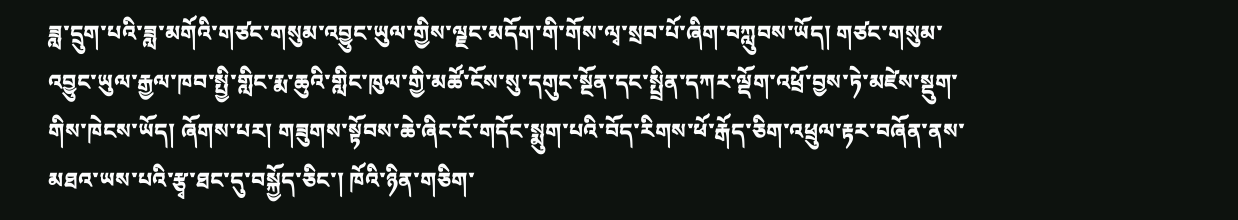ཟླ་དྲུག་པའི་ཟླ་མགོའི་གཙང་གསུམ་འབྱུང་ཡུལ་གྱིས་ལྗང་མདོག་གི་གོས་ལྭ་སྲབ་པོ་ཞིག་བཀླུབས་ཡོད། གཙང་གསུམ་འབྱུང་ཡུལ་རྒྱལ་ཁབ་སྤྱི་གླིང་རྨ་ཆུའི་གླིང་ཁུལ་གྱི་མཚོ་ངོས་སུ་དགུང་སྔོན་དང་སྤྲིན་དཀར་ལྡོག་འཕྲོ་བྱས་ཏེ་མཛེས་སྡུག་གིས་ཁེངས་ཡོད། ཞོགས་པར། གཟུགས་སྟོབས་ཆེ་ཞིང་ངོ་གདོང་སྨུག་པའི་བོད་རིགས་ཕོ་རྒོད་ཅིག་འཕྲུལ་རྟར་བཞོན་ནས་མཐའ་ཡས་པའི་རྩྭ་ཐང་དུ་བསྐྱོད་ཅིང་། ཁོའི་ཉིན་གཅིག་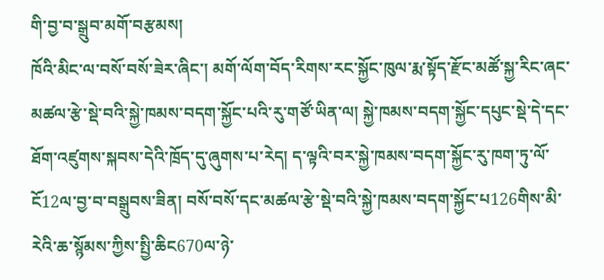གི་བྱ་བ་སྒྲུབ་མགོ་བརྩམས།
ཁོའི་མིང་ལ་བསོ་བསོ་ཟེར་ཞིང་། མགོ་ལོག་བོད་རིགས་རང་སྐྱོང་ཁུལ་རྨ་སྟོད་རྫོང་མཚོ་སྐྱ་རིང་ཞང་མཚལ་རྩེ་སྡེ་བའི་སྐྱེ་ཁམས་བདག་སྐྱོང་པའི་རུ་གཙོ་ཡིན་ལ། སྐྱེ་ཁམས་བདག་སྐྱོང་དཔུང་སྡེ་དེ་དང་ཐོག་འཛུགས་སྐབས་དེའི་ཁྲོད་དུ་ཞུགས་པ་རེད། ད་ལྟའི་བར་སྐྱེ་ཁམས་བདག་སྐྱོང་རུ་ཁག་ཏུ་ལོ་ངོ12ལ་བྱ་བ་བསྒྲུབས་ཟིན། བསོ་བསོ་དང་མཚལ་རྩེ་སྡེ་བའི་སྐྱེ་ཁམས་བདག་སྐྱོང་པ126གིས་མི་རེའི་ཆ་སྙོམས་ཀྱིས་སྤྱི་ཆིང670ལ་ཉེ་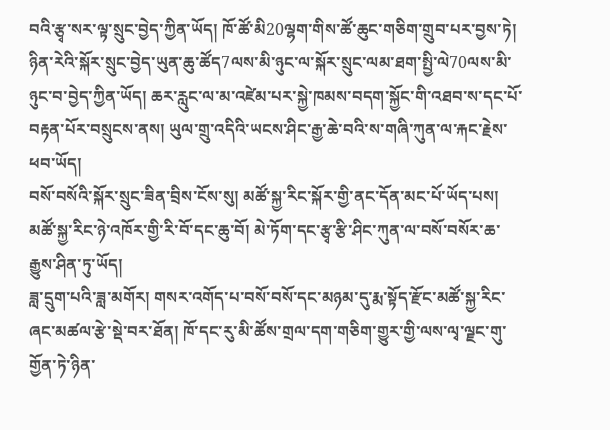བའི་རྩྭ་སར་ལྟ་སྲུང་བྱེད་ཀྱིན་ཡོད། ཁོ་ཚོ་མི20ལྷག་གིས་ཚོ་ཆུང་གཅིག་གྲུབ་པར་བྱས་ཏེ། ཉིན་རེའི་སྐོར་སྲུང་བྱེད་ཡུན་ཆུ་ཚོད7ལས་མི་ཉུང་ལ་སྐོར་སྲུང་ལམ་ཐག་སྤྱི་ལེ70ལས་མི་ཉུང་བ་བྱེད་ཀྱིན་ཡོད། ཆར་རླུང་ལ་མ་འཛེམ་པར་སྐྱེ་ཁམས་བདག་སྐྱོང་གི་འཐབ་ས་དང་པོ་བརྟན་པོར་བསྲུངས་ནས། ཡུལ་གྲུ་འདིའི་ཡངས་ཤིང་རྒྱ་ཆེ་བའི་ས་གཞི་ཀུན་ལ་རྐང་རྗེས་ཕབ་ཡོད།
བསོ་བསོའི་སྐོར་སྲུང་ཟིན་བྲིས་ངོས་སུ། མཚོ་སྐྱ་རིང་སྐོར་གྱི་ནང་དོན་མང་པོ་ཡོད་པས། མཚོ་སྐྱ་རིང་ཉེ་འཁོར་གྱི་རི་བོ་དང་ཆུ་བོ། མེ་ཏོག་དང་རྩྭ་རྩི་ཤིང་ཀུན་ལ་བསོ་བསོར་ཆ་རྒྱུས་ཤིན་ཏུ་ཡོད།
ཟླ་དྲུག་པའི་ཟླ་མགོར། གསར་འགོད་པ་བསོ་བསོ་དང་མཉམ་དུ་རྨ་སྟོད་རྫོང་མཚོ་སྐྱ་རིང་ཞང་མཚལ་རྩེ་སྡེ་བར་ཐོན། ཁོ་དང་རུ་མི་ཚོས་གྲལ་དག་གཅིག་གྱུར་གྱི་ལས་ལྭ་ལྗང་གུ་གྱོན་ཏེ་ཉིན་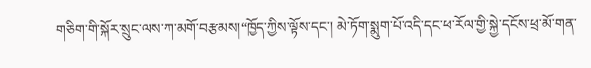གཅིག་གི་སྐོར་སྲུང་ལས་ཀ་མགོ་བརྩམས།“ཁྱོད་ཀྱིས་ལྟོས་དང་། མེ་ཏོག་སྨུག་པོ་འདི་དང་ཕ་རོལ་གྱི་སྐྱེ་དངོས་ཕྲ་མོ་གན་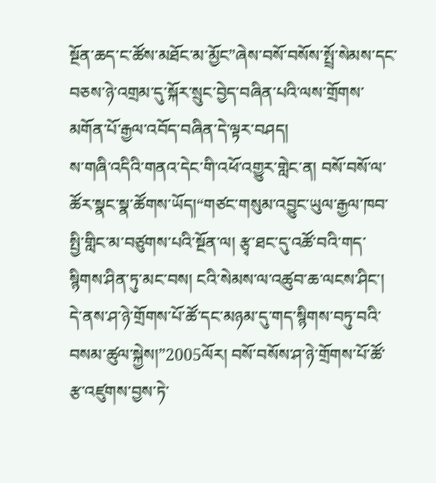སྔོན་ཆད་ང་ཚོས་མཐོང་མ་མྱོང”ཞེས་བསོ་བསོས་སྤྲོ་སེམས་དང་བཅས་ཉེ་འགྲམ་དུ་སྐོར་སྲུང་བྱེད་བཞིན་པའི་ལས་གྲོགས་མགོན་པོ་རྒྱལ་འབོད་བཞིན་དེ་ལྟར་བཤད།
ས་གཞི་འདིའི་གནའ་དེང་གི་འཕོ་འགྱུར་གླེང་ན། བསོ་བསོ་ལ་ཚོར་སྣང་སྣ་ཚོགས་ཡོད།“གཙང་གསུམ་འབྱུང་ཡུལ་རྒྱལ་ཁབ་སྤྱི་གླིང་མ་བཙུགས་པའི་སྔོན་ལ། རྩྭ་ཐང་དུ་འཚོ་བའི་གད་སྙིགས་ཤིན་ཏུ་མང་བས། ངའི་སེམས་ལ་འཚུབ་ཆ་ལངས་ཤིང་། དེ་ནས་ཤ་ཉེ་གྲོགས་པོ་ཚོ་དང་མཉམ་དུ་གད་སྙིགས་བཏུ་བའི་བསམ་ཚུལ་སྐྱེས།”2005ལོར། བསོ་བསོས་ཤ་ཉེ་གྲོགས་པོ་ཚོ་རྩ་འཛུགས་བྱས་ཏེ་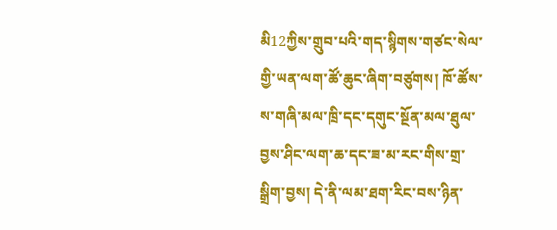མི12ཀྱིས་གྲུབ་པའི་གད་སྙིགས་གཙང་སེལ་གྱི་ཡན་ལག་ཚོ་ཆུང་ཞིག་བཙུགས། ཁོ་ཚོས་ས་གཞི་མལ་ཁྲི་དང་དགུང་སྔོན་མལ་ཐུལ་བྱས་ཤིང་ལག་ཆ་དང་ཟ་མ་རང་གིས་གྲ་སྒྲིག་བྱས། དེ་ནི་ལམ་ཐག་རིང་བས་ཉིན་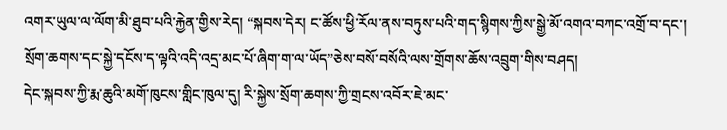འགར་ཡུལ་ལ་ལོག་མི་ཐུབ་པའི་རྐྱེན་གྱིས་རེད། “སྐབས་དེར། ང་ཚོས་ཕྱི་རོལ་ནས་བཏུས་པའི་གད་སྙིགས་ཀྱིས་སྒྱེ་མོ་འགའ་བཀང་འགྲོ་བ་དང་། སྲོག་ཆགས་དང་སྐྱེ་དངོས་ད་ལྟའི་འདི་འདྲ་མང་པོ་ཞིག་ག་ལ་ཡོད”ཅེས་བསོ་བསོའི་ལས་གྲོགས་ཆོས་འབྲུག་གིས་བཤད།
དེང་སྐབས་ཀྱི་རྨ་ཆུའི་མགོ་ཁུངས་གླིང་ཁུལ་དུ། རི་སྐྱེས་སྲོག་ཆགས་ཀྱི་གྲངས་འབོར་ཇེ་མང་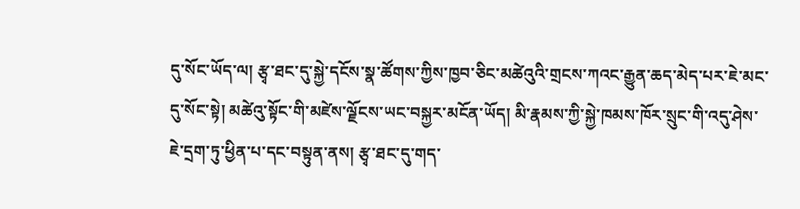དུ་སོང་ཡོད་ལ། རྩྭ་ཐང་དུ་སྐྱེ་དངོས་སྣ་ཚོགས་ཀྱིས་ཁྱབ་ཅིང་མཚེའུའི་གྲངས་ཀའང་རྒྱུན་ཆད་མེད་པར་ཇེ་མང་དུ་སོང་སྟེ། མཚེའུ་སྟོང་གི་མཛེས་ལྗོངས་ཡང་བསྐྱར་མངོན་ཡོད། མི་རྣམས་ཀྱི་སྐྱེ་ཁམས་ཁོར་སྲུང་གི་འདུ་ཤེས་ཇེ་དྲག་ཏུ་ཕྱིན་པ་དང་བསྟུན་ནས། རྩྭ་ཐང་དུ་གད་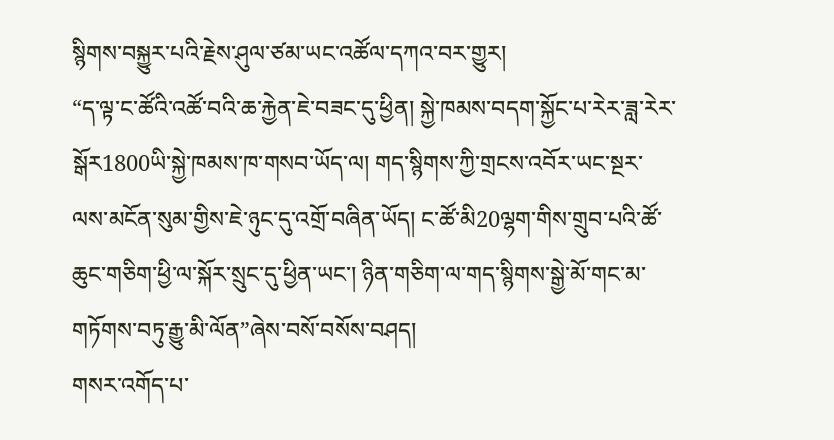སྙིགས་བསྐྱུར་པའི་རྗེས་ཤུལ་ཙམ་ཡང་འཚོལ་དཀའ་བར་གྱུར།
“ད་ལྟ་ང་ཚོའི་འཚོ་བའི་ཆ་རྐྱེན་ཇེ་བཟང་དུ་ཕྱིན། སྐྱེ་ཁམས་བདག་སྐྱོང་པ་རེར་ཟླ་རེར་སྒོར1800ཡི་སྐྱེ་ཁམས་ཁ་གསབ་ཡོད་ལ། གད་སྙིགས་ཀྱི་གྲངས་འབོར་ཡང་སྔར་ལས་མངོན་སུམ་གྱིས་ཇེ་ཉུང་དུ་འགྲོ་བཞིན་ཡོད། ང་ཚོ་མི20ལྷག་གིས་གྲུབ་པའི་ཚོ་ཆུང་གཅིག་ཕྱི་ལ་སྐོར་སྲུང་དུ་ཕྱིན་ཡང་། ཉིན་གཅིག་ལ་གད་སྙིགས་སྒྱེ་མོ་གང་མ་གཏོགས་བཏུ་རྒྱུ་མི་ལོན”ཞེས་བསོ་བསོས་བཤད།
གསར་འགོད་པ་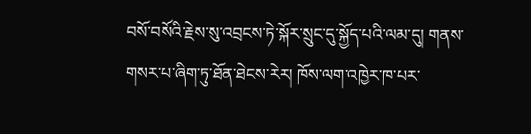བསོ་བསོའི་རྗེས་སུ་འབྲངས་ཏེ་སྐོར་སྲུང་དུ་སྐྱོད་པའི་ལམ་དུ། གནས་གསར་པ་ཞིག་ཏུ་ཐོན་ཐེངས་རེར། ཁོས་ལག་འཁྱེར་ཁ་པར་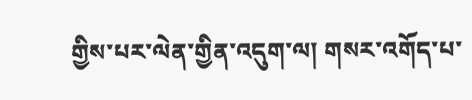གྱིས་པར་ལེན་གྱིན་འདུག་ལ། གསར་འགོད་པ་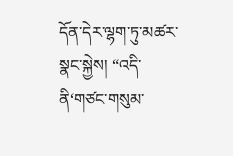དོན་དེར་ལྷག་ཏུ་མཚར་སྣང་སྐྱེས། “འདི་ནི‘གཙང་གསུམ་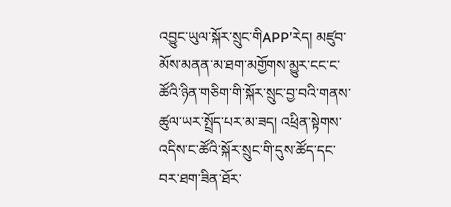འབྱུང་ཡུལ་སྐོར་སྲུང་གིAPP’རེད། མཛུབ་མོས་མནན་མ་ཐག་མགྱོགས་མྱུར་ངང་ང་ཚོའི་ཉིན་གཅིག་གི་སྐོར་སྲུང་བྱ་བའི་གནས་ཚུལ་ཡར་སྤྲོད་པར་མ་ཟད། འཕྲིན་སྟེགས་འདིས་ང་ཚོའི་སྐོར་སྲུང་གི་དུས་ཚོད་དང་བར་ཐག་ཟིན་ཐོར་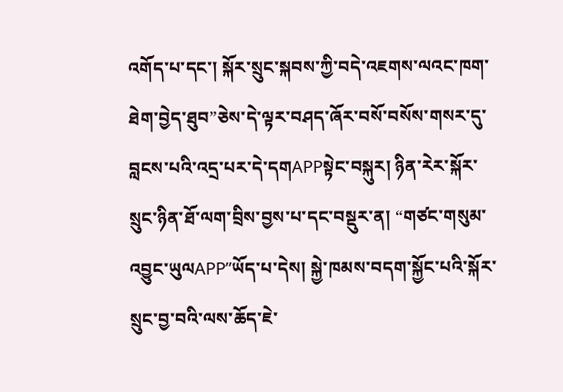འགོད་པ་དང་། སྐོར་སྲུང་སྐབས་ཀྱི་བདེ་འཇགས་ལའང་ཁག་ཐེག་བྱེད་ཐུབ”ཅེས་དེ་ལྟར་བཤད་ཞོར་བསོ་བསོས་གསར་དུ་བླངས་པའི་འདྲ་པར་དེ་དགAPPསྟེང་བསྐུར། ཉིན་རེར་སྐོར་སྲུང་ཉིན་ཐོ་ལག་བྲིས་བྱས་པ་དང་བསྡུར་ན། “གཙང་གསུམ་འབྱུང་ཡུལAPP”ཡོད་པ་དེས། སྐྱེ་ཁམས་བདག་སྐྱོང་པའི་སྐོར་སྲུང་བྱ་བའི་ལས་ཆོད་ཇེ་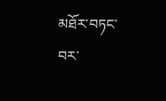མཐོར་བཏང་བར་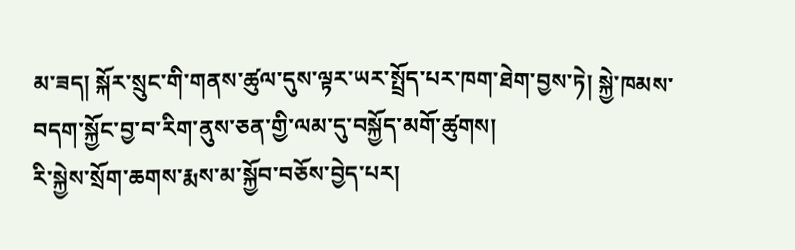མ་ཟད། སྐོར་སྲུང་གི་གནས་ཚུལ་དུས་ལྟར་ཡར་སྤྲོད་པར་ཁག་ཐེག་བྱས་ཏེ། སྐྱེ་ཁམས་བདག་སྐྱོང་བྱ་བ་རིག་ནུས་ཅན་གྱི་ལམ་དུ་བསྐྱོད་མགོ་ཚུགས།
རི་སྐྱེས་སྲོག་ཆགས་རྨས་མ་སྐྱོབ་བཅོས་བྱེད་པར།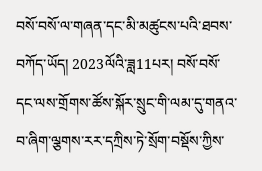བསོ་བསོ་ལ་གཞན་དང་མི་མཚུངས་པའི་ཐབས་བཀོད་ཡོད། 2023ལོའི་ཟླ11པར། བསོ་བསོ་དང་ལས་གྲོགས་ཚོས་སྐོར་སྲུང་གི་ལམ་དུ་གནའ་བ་ཞིག་ལྕགས་རར་དཀྲིས་ཏེ་སྲོག་བསྡོས་ཀྱིས་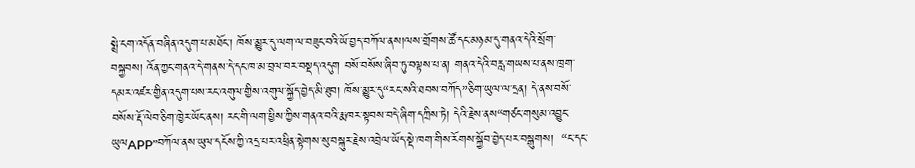སྨྲེ་ངག་འདོན་བཞིན་འདུག་པ་མཐོང་། ཁོས་མྱུར་དུ་ལག་ལ་བཟུང་བའི་ཡོ་བྱད་བཀོལ་ནས།ལས་གྲོགས་ཚོ་དང་མཉམ་དུ་གནའ་དེའི་སྲོག་བསྐྱབས། འོན་ཀྱང་གནའ་དེ་གནས་དེ་དང་ཁ་མ་བྲལ་བར་བསྡད་འདུག བསོ་བསོས་ཞིབ་ཏུ་བལྟས་པ་ན། གནའ་དེའི་བརླ་གཡས་པ་ནས་ཁྲག་དམར་འཛར་གྱིན་འདུག་པས་རང་འགུལ་གྱིས་འགུལ་སྐྱོད་བྱེད་མི་ཐུབ། ཁོས་མྱུར་དུ“རང་སའི་ཐབས་བཀོད”ཅིག་ཡུལ་ལ་དྲན། དེ་ནས་བསོ་བསོས་རྡོ་ལེབ་ཅིག་ཁྱེར་ཡོང་ནས། རང་གི་ལག་ཕྱིས་ཀྱིས་གནའ་བའི་རྨ་ཁར་སྟབས་བདེ་ཞིག་དཀྲིས་ཏེ། དེའི་རྗེས་ནས“གཙང་གསུམ་འབྱུང་ཡུལAPP”བཀོལ་ནས་ཡུལ་དངོས་ཀྱི་འདྲ་པར་འཕྲིན་སྟེགས་སུ་བསྐུར་རྗེས་འབྲེལ་ཡོད་སྡེ་ཁག་གིས་རོགས་སྐྱོབ་བྱེད་པར་བསྒུགས།  “ང་དང་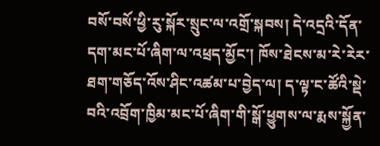བསོ་བསོ་ཕྱི་རུ་སྐོར་སྲུང་ལ་འགྲོ་སྐབས། དེ་འདྲའི་དོན་དག་མང་པོ་ཞིག་ལ་འཕྲད་མྱོང་། ཁོས་ཐེངས་མ་རེ་རེར་ཐག་གཅོད་འོས་ཤིང་འཚམ་པ་བྱེད་ལ། ད་ལྟ་ང་ཚོའི་སྡེ་བའི་འབྲོག་ཁྱིམ་མང་པོ་ཞིག་གི་སྒོ་ཕྱུགས་ལ་རྨས་སྐྱོན་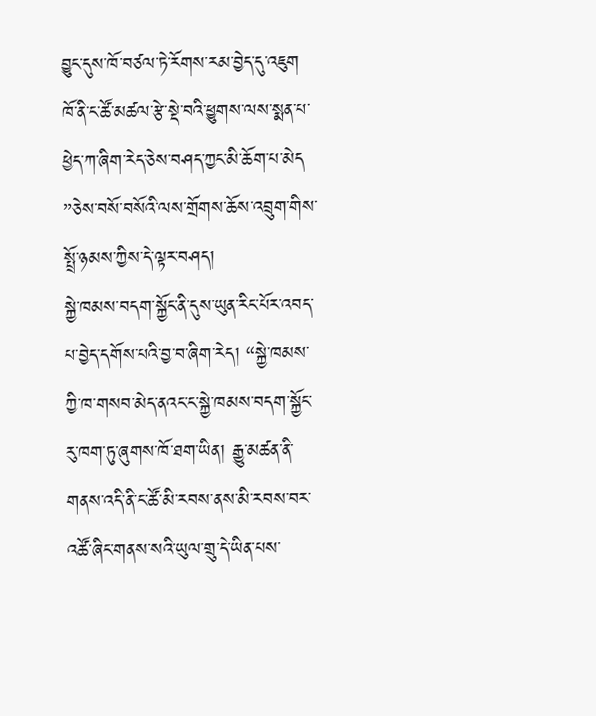བྱུང་དུས་ཁོ་བཙལ་ཏེ་རོགས་རམ་བྱེད་དུ་འཇུག ཁོ་ནི་ང་ཚོ་མཚལ་རྩེ་སྡེ་བའི་ཕྱུགས་ལས་སྨན་པ་ཕྱེད་ཀ་ཞིག་རེད་ཅེས་བཤད་ཀྱང་མི་ཆོག་པ་མེད ”ཅེས་བསོ་བསོའི་ལས་གྲོགས་ཆོས་འབྲུག་གིས་སྤྲོ་ཉམས་ཀྱིས་དེ་ལྟར་བཤད།
སྐྱེ་ཁམས་བདག་སྐྱོང་ནི་དུས་ཡུན་རིང་པོར་འབད་པ་བྱེད་དགོས་པའི་བྱ་བ་ཞིག་རེད། “སྐྱེ་ཁམས་ཀྱི་ཁ་གསབ་མེད་ནའང་ང་སྐྱེ་ཁམས་བདག་སྐྱོང་རུ་ཁག་ཏུ་ཞུགས་ཁོ་ཐག་ཡིན། རྒྱུ་མཚན་ནི་གནས་འདི་ནི་ང་ཚོ་མི་རབས་ནས་མི་རབས་བར་འཚོ་ཞིང་གནས་སའི་ཡུལ་གྲུ་དེ་ཡིན་པས་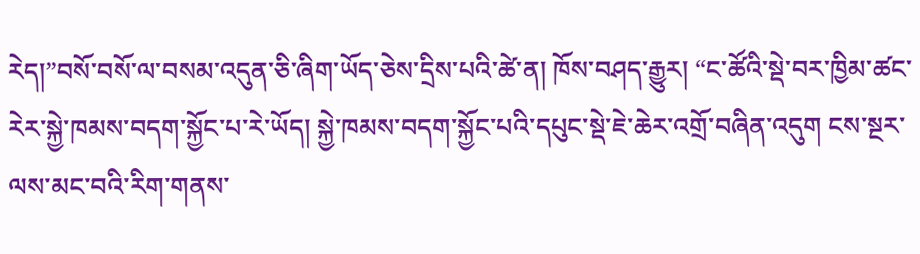རེད།”བསོ་བསོ་ལ་བསམ་འདུན་ཅི་ཞིག་ཡོད་ཅེས་དྲིས་པའི་ཚེ་ན། ཁོས་བཤད་རྒྱུར། “ང་ཚོའི་སྡེ་བར་ཁྱིམ་ཚང་རེར་སྐྱེ་ཁམས་བདག་སྐྱོང་པ་རེ་ཡོད། སྐྱེ་ཁམས་བདག་སྐྱོང་པའི་དཔུང་སྡེ་ཇེ་ཆེར་འགྲོ་བཞིན་འདུག ངས་སྔར་ལས་མང་བའི་རིག་གནས་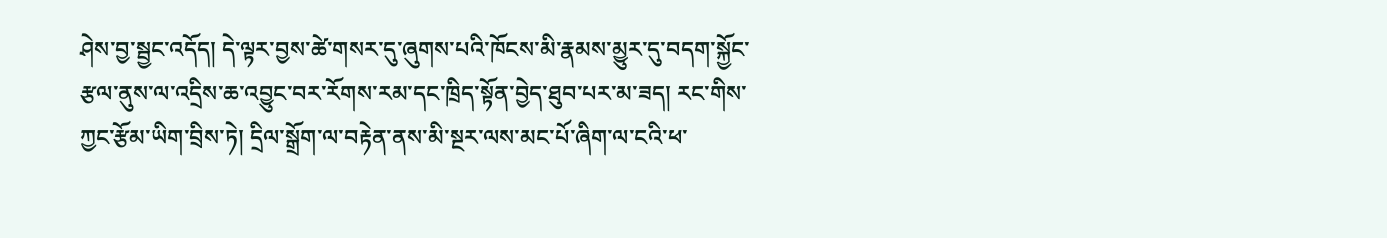ཤེས་བྱ་སྦྱང་འདོད། དེ་ལྟར་བྱས་ཚེ་གསར་དུ་ཞུགས་པའི་ཁོངས་མི་རྣམས་མྱུར་དུ་བདག་སྐྱོང་རྩལ་ནུས་ལ་འདྲིས་ཆ་འབྱུང་བར་རོགས་རམ་དང་ཁྲིད་སྟོན་བྱེད་ཐུབ་པར་མ་ཟད། རང་གིས་ཀྱང་རྩོམ་ཡིག་བྲིས་ཏེ། དྲིལ་སྒྲོག་ལ་བརྟེན་ནས་མི་སྔར་ལས་མང་པོ་ཞིག་ལ་ངའི་ཕ་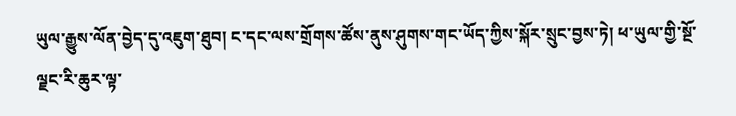ཡུལ་རྒྱུས་ལོན་བྱེད་དུ་འཇུག་ཐུབ། ང་དང་ལས་གྲོགས་ཚོས་ནུས་ཤུགས་གང་ཡོད་ཀྱིས་སྐོར་སྲུང་བྱས་ཏེ། ཕ་ཡུལ་གྱི་སྔོ་ལྗང་རི་ཆུར་ལྟ་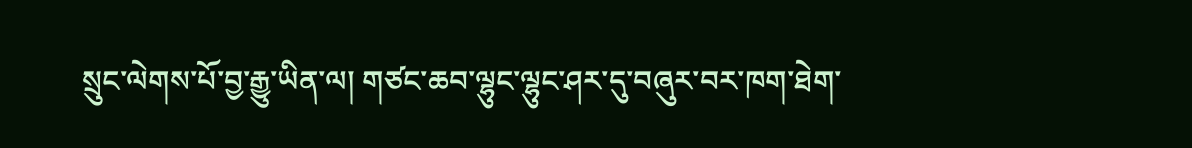སྲུང་ལེགས་པོ་བྱ་རྒྱུ་ཡིན་ལ། གཙང་ཆབ་ལྷུང་ལྷུང་ཤར་དུ་བཞུར་བར་ཁག་ཐེག་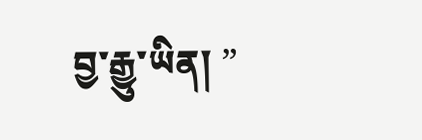བྱ་རྒྱུ་ཡིན། ”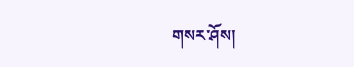གསར་ཤོས།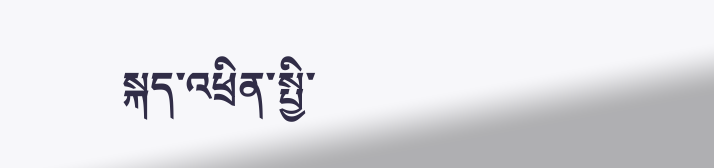སྐད་འཕྲིན་སྤྱི་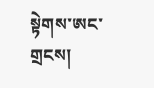སྟེགས་ཨང་གྲངས།